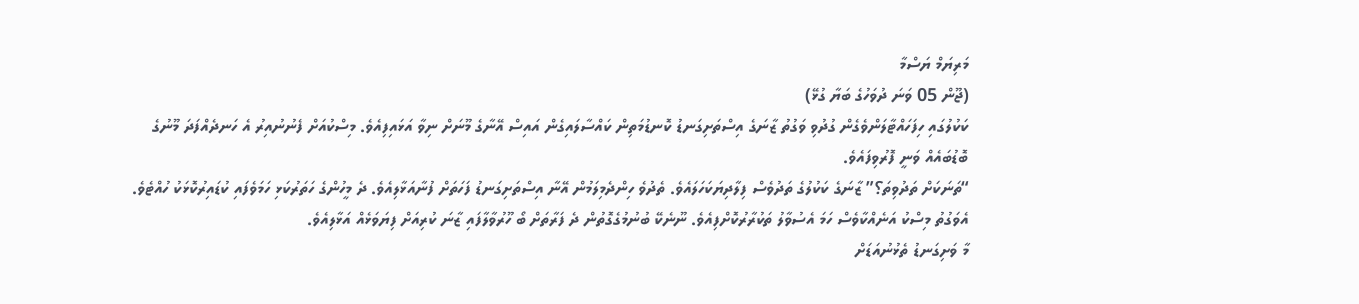މަރިޔަމް ޔަސްމާ
(ޖޫން 05 ވަނަ ދުވަހުގެ ބަޔާ ގުޅޭ)
ކަކުލުގައި ހިފަހައްޓާލަންވެގެން ގުދުވި ވަގުތު ޒާނަގެ އިސްތަށިގަނޑު ކޮނޑުމަތިން ކައްސާލައިގެން އައިސް އޭނާގެ މޫނަށް ނިވާ އަޅައިފިއެވެ. މިސްކުއަށް ފެނުނުއިރު އެ ހަނދެއްފަދަ މޫނުގެ ބޮޑުބައެއް ވަނީ ފޮރުވިފައެވެ.
“ތަނަކަށް ތަދުވިތަ؟” ޒާނަގެ ކަކުލުގެ ތަދުވެސް ފިލާދިޔަކަހަލައެވެ. ތެދުވެ ހިންދެމިލަމުން އޭނާ އިސްތަށިގަނޑު ފަހަތަށް ފުނާއަޅާލިއެވެ. ދެ މީހުންގެ ހަތަރުކަޅި ހަމަވެފައި ކުޑައިރުކޮޅަކު ހުއްޓެވެ. އެވަގުތު މިސްކު އަނެއްކާވެސް ހަމަ އެސުވާލު ތަކުރާރުކޮށްފިއެވެ. ނޫނެކޭ ބުނުމުގެގޮތުން ދެ ފަރާތަށް ބޯ ހޫރުވާލާފައި ޒާނަ ކުރިއަށް ފިޔަވަޅެއް އަޅާލިއެވެ.
މާ ވަށިގަނޑު ތެޅުނުއަޑަށް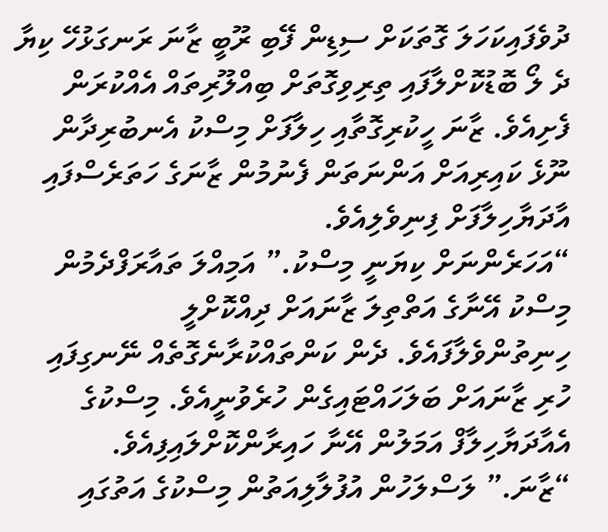ދުވެފައިކަހަލަ ގޮތަކަށް ސިޑިން ފޭބި ރޫބީ ޒާނަ ރަނގަޅުހޭ ކިޔާ ދެ ލޯ ބޮޑުކޮށްލާފައި ތިރިވިގޮތަށް ބިއްލޫރިތައް އެއްކުރަން ފެށިއެވެ. ޒާނަ ހީކުރިގޮތާއި ހިލާފަށް މިސްކު އެނބުރިދާން ނޫޅެ ކައިރިއަށް އަންނަތަން ފެނުމުން ޒާނަގެ ހަތަރެސްފައި އާދަޔާހިލާފަށް ފިނިވެލިއެވެ.
“އަހަރެންނަށް ކިޔަނީ މިސްކު.” އަމިއްލަ ތައާރަފްދެމުން މިސްކު އޭނާގެ އަތްތިލަ ޒާނައަށް ދިއްކޮށްލީ ހިނިތުންވެލާފައެވެ. ދެން ކަންތައްކުރާނެގޮތެއް ނޭނގިފައި ހުރި ޒާނައަށް ބަލަހައްޓައިގެން ހުރެވުނީއެވެ. މިސްކުގެ އެއާދަޔާހިލާފް އަމަލުން އޭނާ ހައިރާންކޮށްލައިފިއެވެ.
“ޒާނަ.” ލަސްލަހުން އުފުލާލިއަތުން މިސްކުގެ އަތުގައި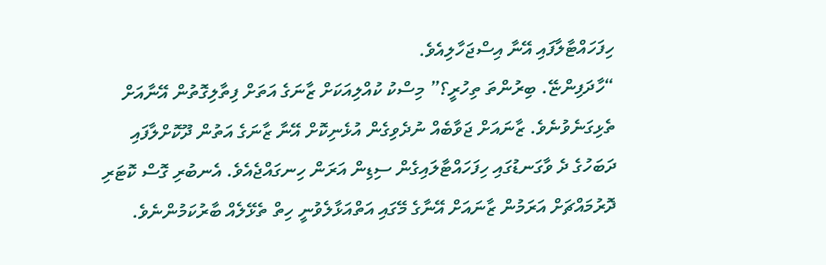ހިފަހައްޓާލާފައި އޭނާ އިސްޖަހާލިއެވެ.
“ހާދަފިންޏޭ. ބިރުންތަ ތިހުރީ؟” މިސްކު ކުއްލިއަކަށް ޒާނަގެ އަތަށް ފިތާލިގޮތުން އޭނާއަށް ތެޅިގަނެވުނެވެ. ޒާނައަށް ޖަވާބެއް ނުދެވިގެން އުޅެނިކޮށް އޭނާ ޒާނަގެ އަތުން ދޫކޮށްލާފައި ދަބަހުގެ ދެ ވާގަނޑުގައި ހިފަހައްޓާލައިގެން ސިޑިން އަރަން ހިނގައްޖެއެވެ. އެނބުރި ގޮސް ކޮޓަރި ދޮރުމައްޗަށް އަރަމުން ޒާނައަށް އޭނާގެ މޭގައި އަތްއަޅާލެވުނީ ހިތް ތެޅޭލެއް ބާރުކަމުންނެވެ.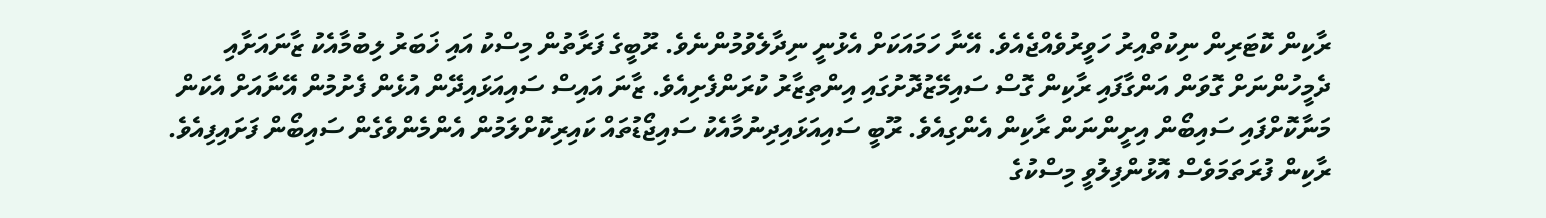ރާކިން ކޮޓަރިން ނިކުތްއިރު ހަވީރުވެއްޖެއެވެ. އޭނާ ހަމައަކަށް އެޅުނީ ނިދާލެވުމުންނެވެ. ރޫބީގެ ފަރާތުން މިސްކު އައި ޚަބަރު ލިބުމާއެކު ޒާނައަށާއި ދެމީހުންނަށް ގޮވަން އަންގާފައި ރާކިން ގޮސް ސައިމޭޒުދޮށުގައި އިންތިޒާރު ކުރަންފެށިއެވެ. ޒާނަ އައިސް ސައިއަޅައިދޭން އުޅެން ފެށުމުން އޭނާއަށް އެކަން މަނާކޮށްފައި ސައިބޯން އިށީންނަން ރާކިން އެންގިއެވެ. ރޫބީ ސައިއަޅައިދިނުމާއެކު ސައިޖޯޑުތައް ކައިރިކޮށްލަމުން އެންމެންވެގެން ސައިބޯން ފަށައިފިއެވެ. ރާކިން ފުރަތަމަވެސް އޮޅުންފިލުވީ މިސްކުގެ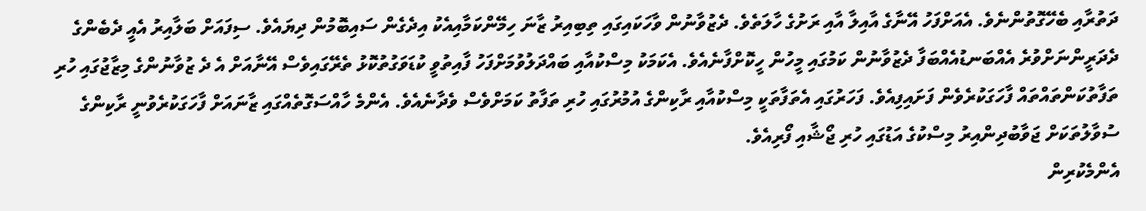ދަތުރާއި ބެހޭގޮތުންނެވެ. އެއަށްފަހު އޭނާގެ އާއިލާ އާއި ރަށުގެ ހާލަތެވެ. ދެޒުވާނުން ވާހަކައިގައި ތިބިއިރު ޒާނަ ހިމޭންކަމާއިއެކު އިދެގެން ސައިބޮމުން ދިޔައެވެ. ސިފައަށް ބަލާއިރު އެއީ ދެބެންގެ ދެދަރީންނަށްވުރެ އެއްބަނޑުއެއްބަފާ ދެޒުވާނުން ކަމުގައި މީހުން ހީކޮށްފާނެއެވެ. އެކަމަކު މިސްކުއާއި ބައްދަލުވުމަށްފަހު ފާއިތުވީ ކުޑަވަގުތުކޮޅު ތެރޭގައިވެސް އޭނާއަށް އެ ދެ ޒުވާނުންގެ މިޒާޖުގައި ހުރި ތަފާތުކަންތައްތައް ފާހަގަކުރެވެން ފަށައިފިއެވެ. ފަހަރުގައި އެތަފާތަކީ މިސްކުއާއި ރާކިންގެ އުމުރުގައި ހުރި ތަފާތު ކަމަށްވެސް ވެދާނެއެވެ. އެންމެ ހާއްސަގޮތެއްގައި ޒާނައަށް ފާހަގަކުރެވުނީ ރާކިންގެ ސުވާލުތަކަށް ޖަވާބުދިންއިރު މިސްކުގެ އަޑުގައި ހުރި ޖޯޝާއި ފޯރިއެވެ.
އެންމެކުރިން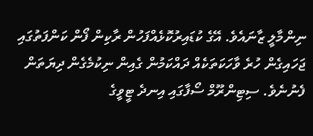ނިންމާލީ ޒާނައެވެ. އޭގެ ކުޑައިރުކޮޅެއްފަހުން ރާކިން ފޯން ކަންފަތުގައި ޖަހައިގެން ހުރެ ވާހަކަތަކެއް ދައްކަމުން ގެއިން ނިކުމެގެން ދިޔަތަން ފެނުނެވެ. ސިޓިންރޫމް ސޯފާގައި އިނދެ ޓީވީގެ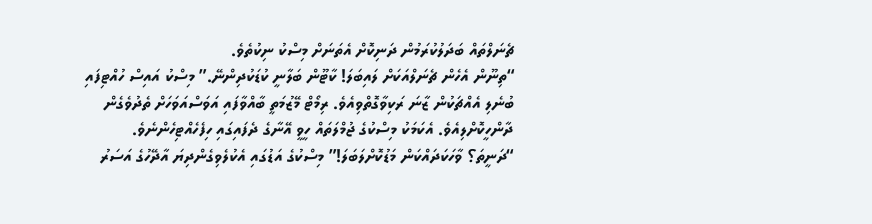ޗެނަލްތައް ބަދަލުކުރަމުން ދަނިކޮށް އެތަނަށް މިސްކު ނިކުތެވެ.
“ތިނޫން އެހެން ޗެނަލްއަކަށް ލައިބަލަ! ކާޓޫން ބަލާނީ ކުޑަކުދިންނޭ.” މިސްކު އައިސް ހުއްޓިފައި ބުނެލި އެއްޗަކުން ޒާނަ ރަކިވާގޮތްވިއެވެ. ރިމޯޓް މޭޒުމަތީ ބާއްވާފައި އަވަސްއަވަހަށް ތެދުވެގެން ދާންހީކޮށްލިއެވެ. އެކަމަކު މިސްކުގެ ޖުމްލަތައް ހީވީ އޭނާގެ ދެފައިގައި ހިފެހެއްޓިހެންނެވެ.
“ދަނީތަ؟ ވާހަކަދައްކަން މަޑުކޮށްލަބަލަ!” މިސްކުގެ އަޑުގައި އެކުލެވިގެންދިޔަ އާދޭހުގެ އަސަރު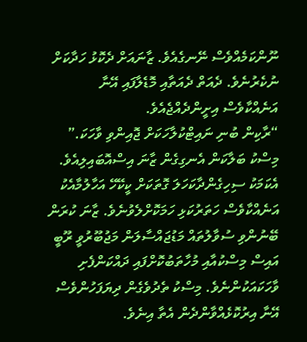ނޫންކަމެއްވެސް ނޭނގެއެވެ. ޒާނައަށް ދެކޮޅު ހަދާކަށް ނުކެރުނެވެ. ދެއަތް ދެއަތާއި މޮޑެލާފައި އޭނާ އަނެއްކާވެސް އިށީންދެއްޖެއެވެ.
“ރާކިން ބުނި ނައިޓްކުލާހަކަށް ޖޮއިންވި ވާހަކަ.” މިސްކު ބަލާކަން އެނގިގެން ޒާނަ އިސްއޮބައިލިއެވެ. އެކަމަކު ސިހިގެންދާކަހަލަ ގޮތަކަށް ކީކޭހޭ އަހާލުމާއެކު އަނެއްކާވެސް ހަތަރުކަޅި ހަމަކޮށްލެވުނެވެ. ޒާނަ ކުރަން ބޭނުންވި ސުވާލުތައް މަޑުޖައްސާލަން މަޖުބޫރުވީ ރޫބީ އައިސް މިސްކުއާއި މުހާތަބުކޮށްފައި ދައްކަންފެށި ވާހަކައަކުންނެވެ. މިސްކު ތެދުވެގެން ދިޔަފަހުންވެސް އޭނާ އިރުކޮޅެއްވާންދެން އެތާ އިނެވެ.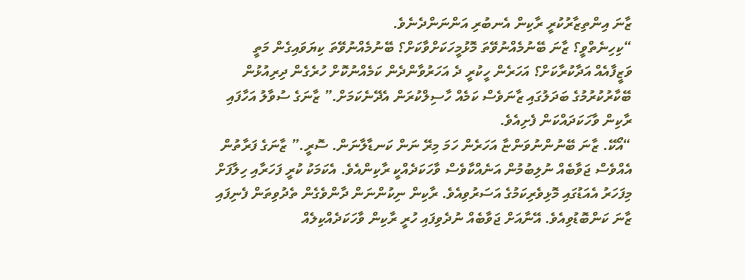ޒާނަ އިންތިޒާރުކުރީ ރާކިން އެނބުރި އަންނަންދެނެވެ.
“ކިހިނެތްވީ؟ ޒާނަ ބޭނުމެއްނުވޭތަ މޮޅުމީހަކަށްވާކަށް؟ ބޭނުމެއްނުވޭތަ ކިޔަވައިގެން މަތީ ވަޒީފާއެއް އަދާކުރާކަށް؟ އަހަރެން ހީކުރީ ދެ އަހަރުވާންދެން ކަމެއްނުކޮށް ހުރެގެން ދިރިއުޅުން ބޭކާރުކުރުމުގެ ބަދަލުގައި ޒާނަވެސް ކަމެއް ހާސިލްކުރަން އެދޭނެކަމަށް.” ޒާނަގެ ސުވާލު އަހާފައި ރާކިން ވާހަކަދައްކަން ފެށިއެވެ.
“އޯކޭ. ޒާނަ ބޭނުންނުވަންޏާ އަހަރެން ހަމަ މިރޭ ނަން ކަނޑާލާނަން. ސޮރީ.” ޒާނަގެ ފަރާތުން އެއްވެސް ޖަވާބެއް ނުލިބުމުން އަނެއްކާވެސް ވާހަކަދެއްކީ ރާކިންއެވެ. އެކަމަކު ކުރީ ފަހަރާއި ހިލާފަށް މިފަހަރު އެއަޑުގައި މޮޅިވެރިކަމުގެ އަސަރުވިއެވެ. ރާކިން ނިކުންނަން ދާންވެގެން ތެދުވިތަން ފެނިފައި ޒާނަ ކަންބޮޑުވިއެވެ. އޭނާއަށް ޖަވާބެއް ނުދެވިފައި ހުރީ ރާކިން ވާހަކަދެއްކިލެއް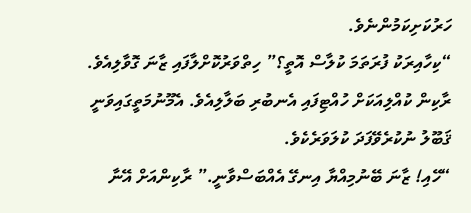ހަރުކަށިކަމުންނެވެ.
“ކިހާއިރަކު ފުރަތަމަ ކުލާސް އޮތީ؟” ހިތްވަރުކޮށްލާފައި ޒާނަ ގޮވާލިއެވެ. ރާކިން ކުއްލިއަކަށް ހުއްޓިފައި އެނބުރި ބަލާލިއެވެ. އެމޫނުމަތީގައިވަނީ ޤަބޫލު ނުކުރެވޭފަދަ ކުލަވަރެކެވެ.
“ހޭއި! ޒާނަ ބޭނުމިއްޔާ އިނގޭ އެއްބަސްވާނީ.” ރާކިންއަށް އޭނާ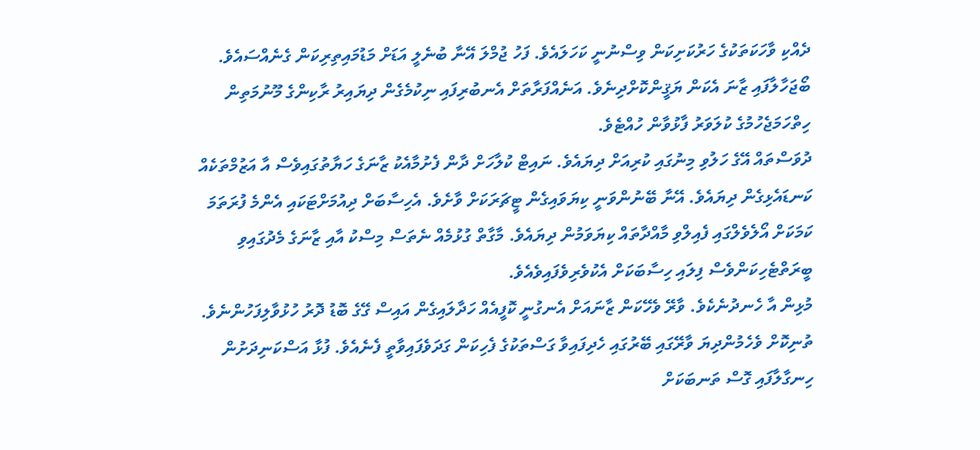ދެއްކި ވާހަކަތަކުގެ ހަރުކަށިކަން ވިސްނުނީ ކަހަލައެވެ. ފަހު ޖުމްލަ އޭނާ ބުނެލީ އަޑަށް މަޑުމައިތިރިކަން ގެނެއްސައެވެ. ބޯޖަހާލާފައި ޒާނަ އެކަން ޔަޤީންކޮށްދިނެވެ. އަނެއްފަރާތަށް އެނބުރިފައި ނިކުމެގެން ދިޔައިރު ރާކިންގެ މޫނުމަތިން ހިތްހަމަޖެހުމުގެ ކުލަވަރު ފާޅުވާން ހުއްޓެވެ.
ދުވަސްތައް އޭގެ ހަލުވި މިނުގައި ކުރިއަށް ދިޔައެވެ. ނައިޓް ކުލާހަށް ދާން ފެށުމާއެކު ޒާނަގެ ހަޔާތުގައިވެސް އާ އަޒުމްތަކެއް ކަނޑައެޅިގެން ދިޔައެވެ. އޭނާ ބޭނުންވަނީ ކިޔަވައިގެން ޓީޗަރަކަށް ވާށެވެ. އެހިސާބަށް ދިއުމަށްޓަކައި އެންމެ ފުރަތަމަ ކަމަކަށް އޯލެވެލްގައި ފެއިލްވި މާއްދާތައް ކިޔަވަމުން ދިޔައެވެ. މާގާތް ގުޅުމެއް ނެތަސް މިސްކު އާއި ޒާނަގެ މެދުގައިވި ބީރަތްޓެހިކަންވެސް ފިލައި ހިސާބަކަށް އެކުވެރިވެފައިވެއެވެ.
މުޅިން އާ ހެނދުނެކެވެ. ވާރޭ ވެހޭކަން ޒާނައަށް އެނގުނީ ކޮފީއެއް ހަދާލައިގެން އައިސް ގޭގެ ބޮޑު ދޮރު ހުޅުވާލިފަހުންނެވެ. ތުނިކޮށް ވެހެމުންދިޔަ ވާރޭގައި ބޭރުގައި ހެދިފައިވާ ގަސްތަކުގެ ފެހިކަން ގަދަވެފައިވާތީ ފެނެއެވެ. ފުޅާ އަސްކަނިދަށުން ހިނގާލާފައި ގޮސް ތަނބަކަށް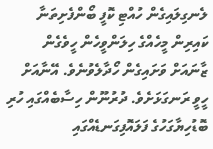ލެނގިލައިގެން ހުއްޓި ކޮފީ ބޯންފެށިތަނާ ކައިރިން މީހެއްގެ ހިލަންވީހެން ހީވެގެން ޒާނައަށް ވަށައިގެން ހޯދާލެވުނެވެ. އޭނާއަށް ހީވީ ރަނގަޅަށެވެ. ދުރުނޫން ހިސާބެއްގައި ހުރި ބޮޑުހިޔާގަހުގެ ފަލައޮފިގަނޑެއްގައި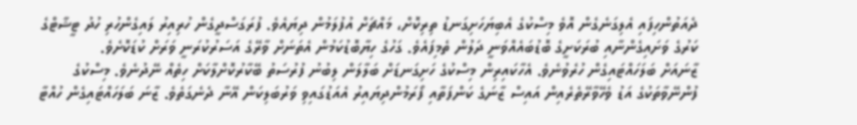ދެއަތުންހިފައި އެލިގަނެގެން އޮވެ މިސްކުގެ އެބިޔަހަށިގަނޑު ތިރިކޮށް، މައްޗަށް އުފުލަމުން ދިޔައެވެ. ފުރަގަސްދީގެން ހުރިއިރު ލައިގެންހުރި ހުދު ޓީޝާޓްގެ ކަރުގެ ވަށައިގެންނާއި ބުރަކަށީގެ ބޮޑުބައެއްވަނީ ދަލުން ތެމިފައެވެ. ގަހުގެ ހިޔާބޮޑުކަމުން އެތަނަށް ވާރޭގެ އަސަރުކުރަނީ ވަރަށް ކުޑަކޮށެވެ.
ޒާނައަށް ބަލަހައްޓައިގެން ހުރެވުނެވެ. އެހާކައިރިން މިސްކުގެ ހަށިގަނޑަށް ބަލާލަން ލިބުނު ފުރުސަތު ބޭކާރުކޮށްލާކަށް ހިތެއް ނޭދުނެވެ. މިސްކުގެ ފުންނޭވާތަކުގެ އަޑު ވެހޭވާރޭތެރެއިން އައިސް ޒާނަގެ ކަންފަތާއި ފޯރަމުންދިޔައިރު އެއަޑުގައިވި ވަރުބަލިކަން އޭނާ ދެނެގަތެވެ. ޒާނަ ބަލަހައްޓައިގެން ހުއްޓާ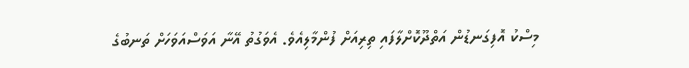މިސްކު އޮފިގަނޑުން އަތްދޫކޮށްލާފައި ތިރިއަށް ފުންމާލިއެވެ. އެވަގުތު އޭނާ އަވަސްއަވަހަށް ތަނބުގެ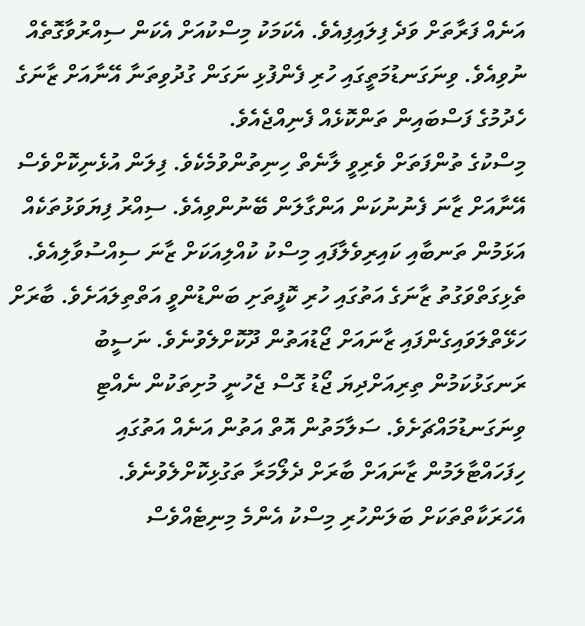އަނެއް ފަރާތަށް ވަދެ ފިލައިފިއެވެ. އެކަމަކު މިސްކުއަށް އެކަން ސިއްރުވާގޮތެއް ނުވިއެވެ. ވިނަގަނޑުމަތީގައި ހުރި ފެންފުޅި ނަގަން ގުދުވިތަނާ އޭނާއަށް ޒާނަގެ ހެދުމުގެ ފަސްބައިން ތަންކޮޅެއް ފެނިއްޖެއެވެ.
މިސްކުގެ ތުންފަތަށް ވެރިވީ ލާނެތް ހިނިތުންވުމެކެވެ. ފިލަން އުޅެނިކޮށްވެސް އޭނާއަށް ޒާނަ ފެނުނުކަން އަންގާލަން ބޭނުންވިއެވެ. ސިއްރު ފިޔަވަޅުތަކެއް އަޅަމުން ތަނބާއި ކައިރިވެލާފައި މިސްކު ކުއްލިއަކަށް ޒާނަ ސިއްސުވާލިއެވެ. ތެޅިގަތްވަގުތު ޒާނަގެ އަތުގައި ހުރި ކޮފީތަށި ބަންޑުންވީ އަތްތިލައަށެވެ. ބާރަށް ހަޅޭތްލަވައިގެންފައި ޒާނައަށް ޖޯޑުއަތުން ދޫކޮށްލެވުނެވެ. ނަސީބު ރަނގަޅުކަމުން ތިރިއަށްދިޔަ ޖޯޑު ގޮސް ޖެހުނީ މުށިތަކުން ނެއްޓި ވިނަގަނޑުމައްޗަށެވެ. ސަލާމަތުން އޮތް އަތުން އަނެއް އަތުގައި ހިފަހައްޓާލަމުން ޒާނައަށް ބާރަށް ދެލޯމަރާ ތަގުޅިކޮށްލެވުނެވެ. އެހަރަކާތްތަކަށް ބަލަންހުރި މިސްކު އެންމެ މިނިޓެއްވެސް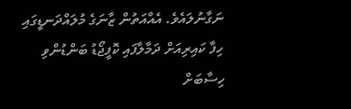ނަގާނުލައެވެ. އެއްއަތުން ޒާނަގެ މުލައްދަނޑީގައި ހިފާ ކައިރިއަށް ދަމާލާފައި ކޮފީޖޯޑު ބަންޑުންވި ހިސާބަށް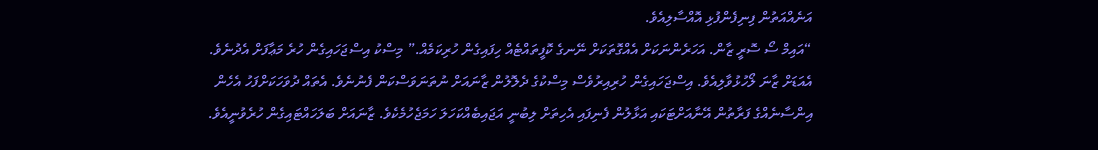އަނެއްއަތުން ފިނިފެންފުޅި އޮއްސާލިއެވެ.
“އައިމް ސޯ ސޮރީ ޒާން. އަހަރެންނަކަށް އެއްގޮތަކަށް ނޭނގެ ކޮފީތައްޓެއް ހިފައިގެން ހުރިކަމެއް.” މިސްކު އިސްޖަހައިގެން ހުރެ މަޢާފަށް އެދުނެވެ. އެއަޑަށް ޒާނަ ލޯހުޅުވާލިއެވެ. އިސްޖަހައިގެން ހުރިއިރުވެސް މިސްކުގެ ދެލޮލުން ޒާނައަށް ނުތަނަވަސްކަން ފެނުނެވެ. އެތައް ދުވަހަކަށްފަހު އެހެން އިންސާނެއްގެ ފަރާތުން އޭނާއަށްޓަކައި އަޅާލުން ފެނިފައި އެހިތަށް ލިބުނީ އަޖައިބެއްކަހަލަ ހަމަޖެހުމެކެވެ. ޒާނައަށް ބަލަހައްޓައިގެން ހުރެވުނީއެވެ.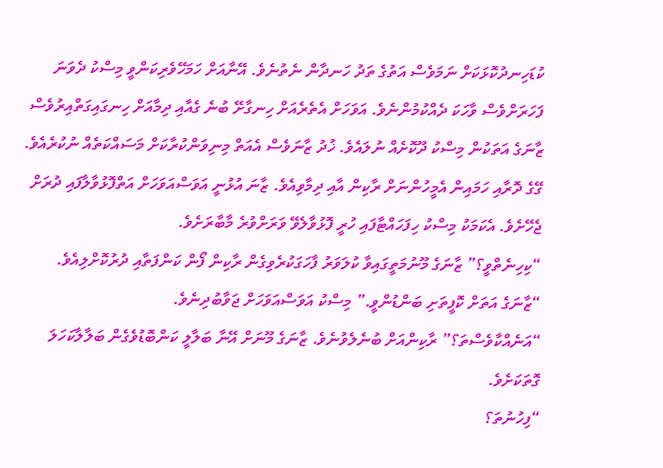ކުޑަހިނދުކޮޅަކަށް ނަމަވެސް އަތުގެ ތަދު ހަނދާން ނެތުނެވެ. އޭނާއަށް ހަމަހޭވެރިކަންވީ މިސްކު ދެވަނަ ފަހަރަށްވެސް ވާހަކަ ދެއްކުމުންނެވެ. އަވަހަށް އެތެރެއަށް ހިނގާށޭ ބުނެ ގެއާއި ދިމާއަށް ހިނގައިގަތްއިރުވެސް ޒާނަގެ އަތަކުން މިސްކު ދޫކޮށެއް ނުލައެވެ. ޚުދު ޒާނަވެސް އެއަތް މިނިވަންކުރާކަށް މަސައްކަތެއް ނުކުރެއެވެ.
ގޭގެ ދޮރާއި ހަމައިން އެމީހުންނަށް ރާކިން އާއި ދިމާވިއެވެ. ޒާނަ އުޅުނީ އަވަސްއަވަހަށް އަތްފޮޅުވާލާފައި ދުރަށް ޖެހޭށެވެ. އެކަމަކު މިސްކު ހިފަހައްޓާފައި ހުރީ ފޮޅުވާލެވޭ ވަރަށްވުރެ މާބާރަށެވެ.
“ކިހިނެތްވީ؟” ޒާނަގެ މޫނުމަތީގައިވާ ކުލަވަރު ފާހަގަކުރެވިގެން ރާކިން ފޯން ކަންފަތާއި ދުރުކޮށްލިއެވެ.
“ޒާނަގެ އަތަށް ކޮފީތަށި ބަންޑުންވީ.” މިސްކު އަވަސްއަވަހަށް ޖަވާބުދިނެވެ.
“އަނެއްކާވެސްތަ؟” ރާކިންއަށް ބުނެލެވުނެވެ. ޒާނަގެ މޫނަށް އޭނާ ބަލާލީ ކަންބޮޑުވެގެން ބަލާލާކަހަލަ ގޮތަކަށެވެ.
“ފިހުނުތަ؟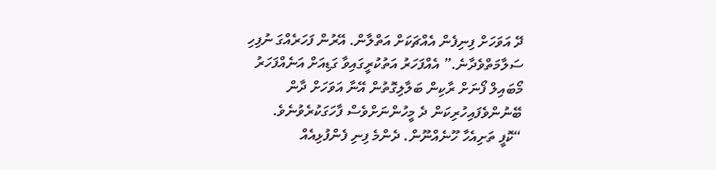ދޭ އަވަހަށް ފިނިފެން އެއްޗަކަށް އަތްލާން. އޭރުން ފަހަރެއްގަ ނުފިހި ސަލާމަތްވެދާނެ.” އެއްފަހަރު އަތުކުރީގައިވާ ގަޑިއަށް އަނެއްފަހަރު މޯބައިލް ފޯނަށް ރާކިން ބަލާލިގޮތުން އޭނާ އަވަހަށް ދާން ބޭނުންވެފައިހުރިކަން ދެ މީހުންނަށްވެސް ފާހަގަކުރެވުނެވެ.
“ކޮފީ ތަށިއެހާ ހޫނެއްނޫން. ދެންމެ ފިނި ފެންފުޅިއެއް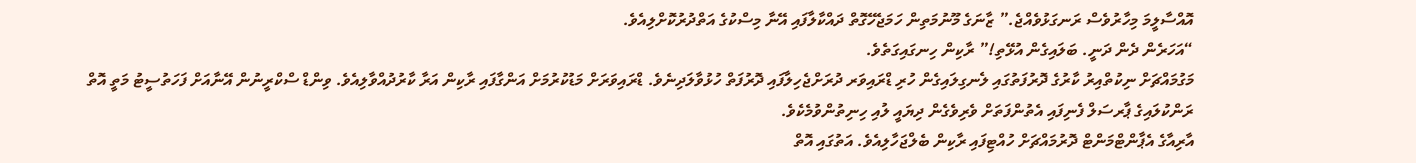އޮއްސާލީމަ މިހާރުވެސް ރަނގަޅުވެއްޖެ.” ޒާނަގެ މޫނުމަތިން ހަމަޖެހޭގޮތް ދައްކާލާފައި އޭނާ މިސްކުގެ އަތްދުރުކޮށްލިއެވެ.
“އަހަރެން ދެން ދަނީ. ބަލައިގެން އުޅޭތި!” ރާކިން ހިނގައިގަތެވެ.
މަގުމައްޗަށް ނިކުތްއިރު ކާރުގެ ދޮރުފަތުގައި ލެނގިލައިގެން ހުރި ޑްރައިވަރ ދުރަށްޖެހިލާފައި ދޮރުފަތް ހުޅުވާލަދިނެވެ. ޑްރައިވަރަށް މަޑުކުރުމަށް އަންގާފައި ރާކިން އަރާ ކާރުދުއްވާލިއެވެ. ވިންޑް ސްކްރީނުން އޭނާއަށް ފަހަތުސީޓު މަތީ އޮތް ރަންކުލައިގެ ޕާރސަލް ފެނިފައި އެތުންފަތަށް ވެރިވެގެން ދިޔައީ ލުއި ހިނިތުންވުމެކެވެ.
އާރިއާގެ އެޕާންޓްމަންޓް ދޮރުމައްޗަށް ހުއްޓިފައި ރާކިން ބެލްޖަހާލިއެވެ. އަތުގައި އޮތް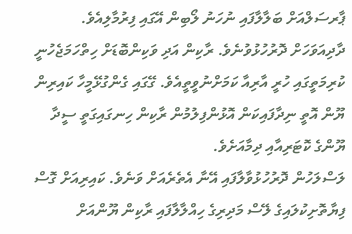ޕާރސަލްއަށް ބަލާލާފައި ނުހަނު ލޯބިން އޭގައި ފިރުމާލިއެވެ. ދާދިއަވަހަށް ދޮރުހުޅުވުނެވެ. ރާކިން އަދި ވަކިންބޮޑަށް ހިތްހަމަޖެހުނީ ކުރިމަތީގައި ހުރީ އާރިއާ ކަމަށްނުވީތީއެވެ. ގޭގައި ގެންގުޅޭމީހާ ކައިރިން ޔޫން އޮތީ ނިދާފައިކަން އޮޅުންފިލުމުން ރާކިން ހިނގައިގަތީ ސީދާ ޔޫންގެ ކޮޓަރިއާއި ދިމާއަށެވެ.
ލަސްލަހުން ދޮރުހުޅުވާލާފައި އޭނާ އެތެރެއަށް ވަނެވެ. ކައިރިއަށް ގޮސް ފިޔާތޮށިކުލައިގެ ލޭސް މަދިރިގެ ހިއްލާލާފައި ރާކިން ޔޫންއަށް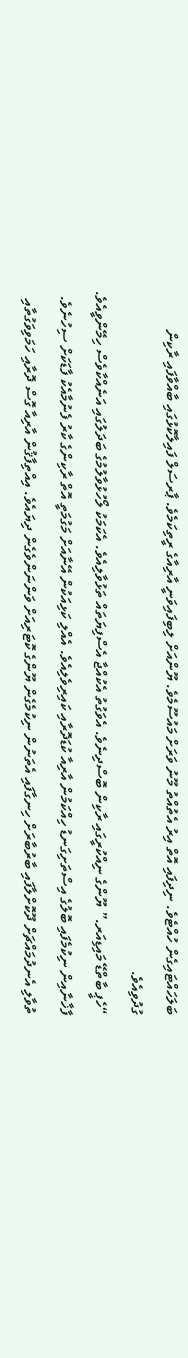ބަލަހައްޓައިގެން ހުއްޓެވެ. ނިދިފައި އޮތް އިރު އެތުއްތު މޫނު ވަރަށް މައުސޫމެވެ. ޔޫންއަށް ލިބިފައިވަނީ އާރިއާގެ ރީތިކަމެވެ. ޕާރސަލް ފައިލާކޮޅުގައި ބާއްވާފައި ރާކިން ގުދުވިއެވެ.
“ހެޕީ ބާތްޑޭ މައިޑިއަރ.” ޔޫންގެ ނިއްކުރީގައި ރާކިން ބޮސްދިނެވެ. އެވަގުތު އެކުއްޖާ އެސްފިޔަތައް ތަޅުވާލިއެވެ. އެކަމަކު ލޯހުޅުވާލުމުގެ ބަދަލުގައި އަނެއްކާވެސް ހިމޭންވީއެވެ.
ފާޚާނާއިން ނިކުމެފައި ބޮލުގެ އިސްތަށިގަނޑު ހިއްކަމުން އާރިއާ ކުޑަދޮރާއި ކައިރިވެލިއެވެ. އެއްލި ކަޅިއަކުން އޭނާއަށް މަގުމަތީ އޮތް ރާކިންގެ ކާރު ފެނުމާއެކު ފާޑަކަށް ސިހުނެވެ. ތުވާލި އެނދުމައްޗަށް ދޫކޮށްލާފައި ބާރުބާރަށް ހިނގާފައި އެތަނުން ނިކުމެގެން ޔޫންގެ ކޮޓަރިއަށް ވަންނަންވެގެން ދިޔައެވެ. އިއްތިފާޤުން އާރިއާ ގޮސް ދޮރާއި ހަމަވިވަގުތާއި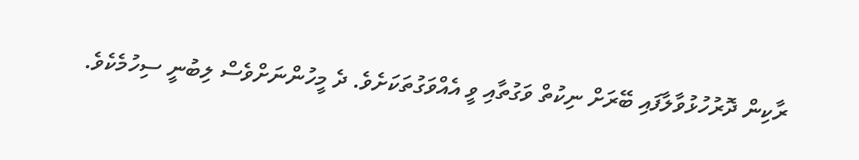ރާކިން ދޮރުހުޅުވާލާފައި ބޭރަށް ނިކުތް ވަގުތާއި ވީ އެއްވަގުތަކަށެވެ. ދެ މީހުންނަށްވެސް ލިބުނީ ސިހުމެކެވެ.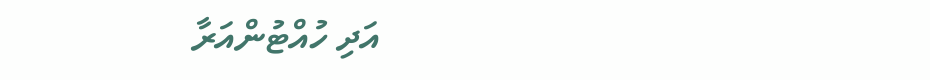އަދި ހުއްޓުންއަރާ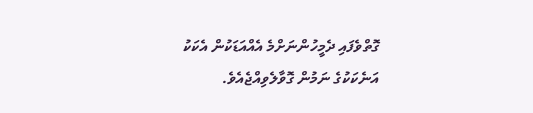ގޮތްވެފައި ދެމީހުންނަށްމެ އެއްއަޑަކުން އެކަކު އަނެކަކުގެ ނަމުން ގޮވާލެވިއްޖެއެވެ.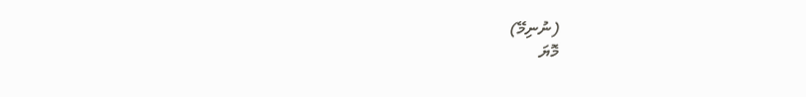(ނުނިމޭ)
މޮޔަ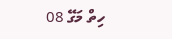ހިތް މަގޭ 08